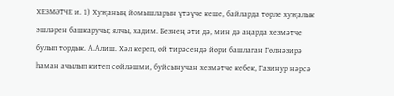ХЕЗМӘТЧЕ и. 1) Хуҗаның йомышларын үтәүче кеше, байларда төрле хуҗалык эшләрен башкаручы; ялчы, хадим. Безнең әти дә, мин дә аңарда хезмәтче булып тордык. А.Алиш. Хәл кереп, өй тирәсендә йөри башлаган Гөлнәзирә һаман ачылып китеп сөйләшми, буйсынучан хезмәтче кебек, Газинур нәрсә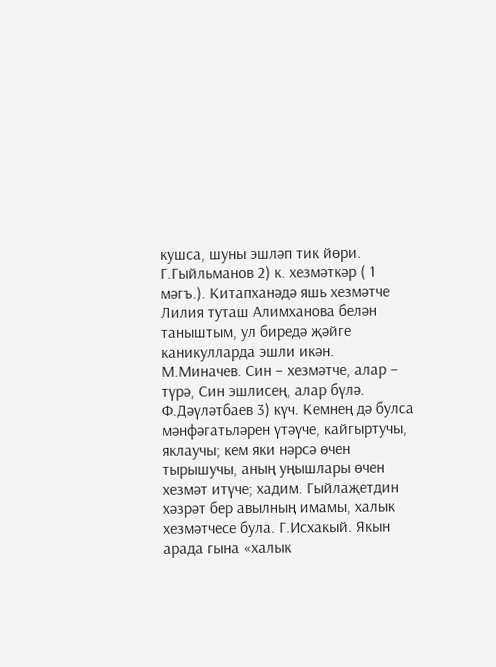кушса, шуны эшләп тик йөри. Г.Гыйльманов 2) к. хезмәткәр ( 1 мәгъ.). Китапханәдә яшь хезмәтче Лилия туташ Алимханова белән таныштым, ул биредә җәйге каникулларда эшли икән. М.Миначев. Син – хезмәтче, алар – түрә, Син эшлисең, алар бүлә. Ф.Дәүләтбаев 3) күч. Кемнең дә булса мәнфәгатьләрен үтәүче, кайгыртучы, яклаучы; кем яки нәрсә өчен тырышучы, аның уңышлары өчен хезмәт итүче; хадим. Гыйлаҗетдин хәзрәт бер авылның имамы, халык хезмәтчесе була. Г.Исхакый. Якын арада гына «халык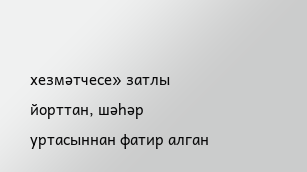хезмәтчесе» затлы йорттан, шәһәр уртасыннан фатир алган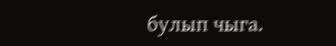булып чыга.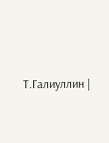Т.Галиуллин |